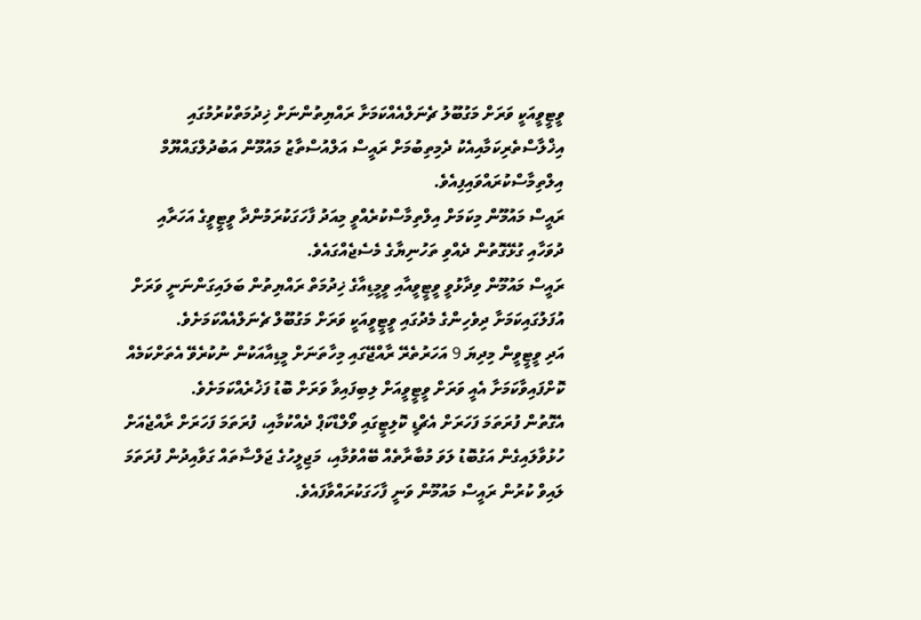ވީޓީވީއަކީ ވަރަށް މަގުބޫލު ޗެނަލްއެއްކަމަށާ ރައްޔިތުންނަށް ޚިދުމަތްކުރުމުގައި އިޚްލާސްތެރިކަމާއިއެކު ދެމިތިބުމަށް ރައީސް އަލްއުސްތާޒު މައުމޫން އަބުދުލްގައްޔޫމް އިލްތިމާސްކުރައްވައިފިއެވެ.
ރައީސް މައުމޫން މިކަމަށް އިލްތިމާސްކުރެއްވީ މިއަދު ފާހަގަކުރަމުންދާ ވީޓީވީގެ އަހަރާއި ދުވަހާއި ގުޅޭގޮތުން ދެއްވި ތަހުނިޔާގެ މެސެޖެއްގައެވެ.
ރައީސް މައުމޫން ވިދާޅުވީ ވީޓީވީއާއި ވީމީޑިއާގެ ޚިދުމަތް ރައްޔިތުން ބަލައިގަންނަނީ ވަރަށް އުފަލުގައިކަމަށާ ދިވެހިންގެ މެދުގައި ވީޓީވީއަކީ ވަރަށް މަގުބޫލް ޗެނަލްއެއްކަމަށެވެ.
އަދި ވީޓީވީން މިދިޔަ 9 އަހަރުތެރޭ ރާއްޖޭގައި މިހާތަނަށް މީޑިއާއަކުން ނުކުރެވޭ އެތަށްކަމެއް ކޮށްފައިވާކަމަށާ އެއީ ވަރަށް ވީޓީވީއަށް ލިބިފައިވާ ވަރަށް ބޮޑު ފަޚުރެއްކަމަށެވެ.
އެގޮތުން ފުރަތަމަ ފަހަރަށް އެޗްޑީ ކޮލިޓީގައި ވޯލްޑްކަޕް ދެއްކުމާއި، ފުރަތަމަ ފަހަރަށް ރާއްޖެއަށް ހުޅުވާލައިގެން އަގުބޮޑު ލަވަ މުބާރާތެއް ބޭއްވުމާއި، މަޖިލީހުގެ ޖަލްސާތައް ގަވާއިދުން ފުރަތަމަ ލައިވް ކުރުން ރައީސް މައުމޫން ވަނީ ފާހަގަކުރައްވާފައެވެ.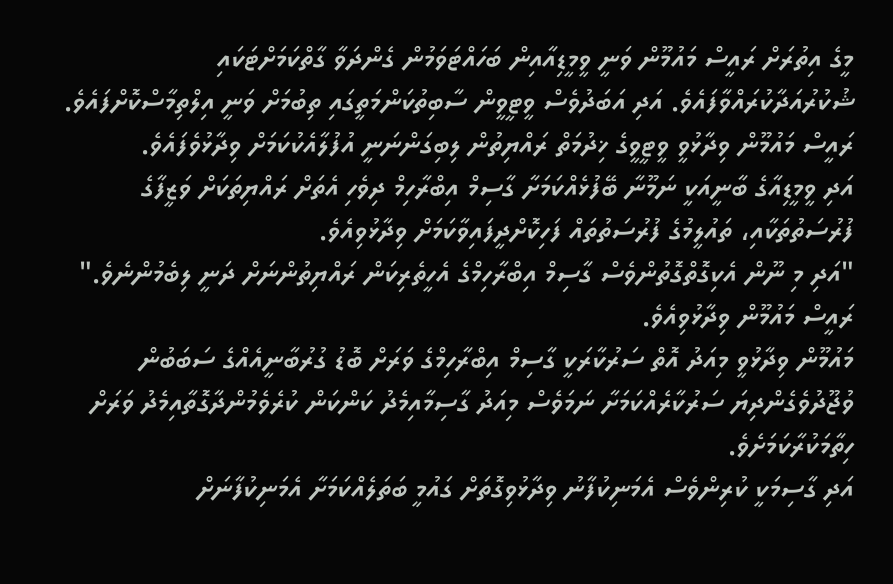މީގެ އިތުރަށް ރައީސް މައުމޫން ވަނީ ވީމީޑިއާއިން ބަހައްޓަވަމުން ގެންދަވާ ގާތްކަމަށްޓަކައި ޝުކުރުއަދާކުރައްވާފައެވެ. އަދި އަބަދުވެސް ވީޓީވީން ސާބިތުކަންމަތީގައި ތިބުމަށް ވަނީ އިލްތިމާސްކޮށްފައެވެ.
ރައީސް މައުމޫން ވިދާޅުވީ ވީޓީވީގެ ޚިދުމަތް ރައްޔިތުން ލިބިގަންނަނީ އުފުލާއެކުކަމަށް ވިދާޅުވެފައެވެ.
އަދި ވީމީޑިއާގެ ބާނީއަކީ ނަމޫނާ ބޭފުޅެއްކަމަށާ ގާސިމް އިބްރާހިމް ދިވެހި އެތަށް ރައްޔިތަކަށް ވަޒީފާގެ ފުރުސަތުތަކާއި، ތައުލީމުގެ ފުރުސަތުތައް ފަހިކޮށްދީފައިވާކަމަށް ވިދާޅުވިއެވެ.
"އަދި މި ނޫން އެކިގޮތްގޮތުންވެސް ގާސިމް އިބްރާހިމްގެ އެހީތެރިކަން ރައްޔިތުންނަށް ދަނީ ލިބެމުންނެވެ." ރައީސް މައުމޫން ވިދާޅުވިއެވެ.
މައުމޫން ވިދާޅުވީ މިއަދު އޮތް ސަރުކާރަކީ ގާސިމް އިބްރާހިމްގެ ވަރަށް ބޮޑު ގުރުބާނީއެއްގެ ސަބަބުން ވުޖޫދުވެގެންދިޔަ ސަރުކާރެއްކަމަށާ ނަމަވެސް މިއަދު ގާސިމާއިމެދު ކަންކަން ކުރެވެމުންދާގޮތާއިމެދު ވަރަށް ހިތާމަކުރާކަމަށެވެ.
އަދި ގާސިމަކީ ކުރިންވެސް އެމަނިކުފާނު ވިދާޅުވިގޮތަށް ގައުމީ ބަތަލެއްކަމަށާ އެމަނިކުފާނަށް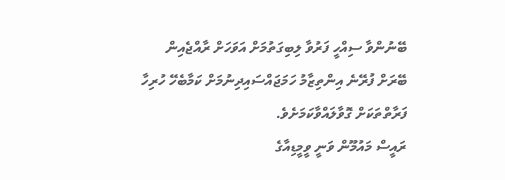ބޭނުންވާ ސިއްހީ ފަރުވާ ލިބިގަތުމަށް އަވަހަށް ރާއްޖެއިން ބޭރަށް ފުރޭނެ އިންތިޒާމު ހަމަޖައްސައިދިނުމަށް ކަމާބެހޭ ހުރިހާ ފަރާތްތަކަށް ގޮވާލައްވާކަމަށެވެ.
ރައީސް މައުމޫން ވަނީ ވީމީޑިއާގެ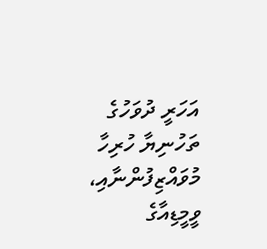އަހަރީ ދުވަހުގެ ތަހުނިޔާ ހުރިހާ މުވައްޒިފުންނާއި، ވީމީޑިއާގެ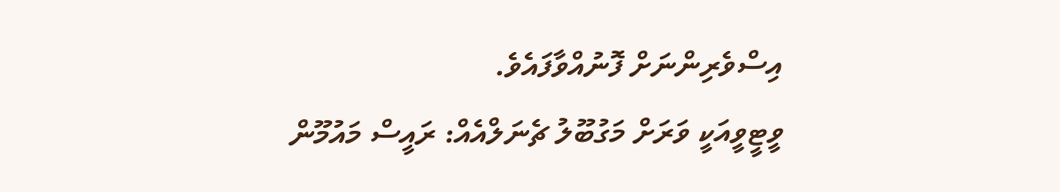އިސްވެރިންނަށް ފޮނުއްވާފައެވެ.
ވީޓީވީއަކީ ވަރަށް މަގުބޫލު ޗެނަލްއެއް: ރައީސް މައުމޫން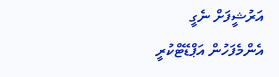އަރުޝީފަށް ނެގީ
އެންމެފަހުން އަޕްޑޭޓްކުރީ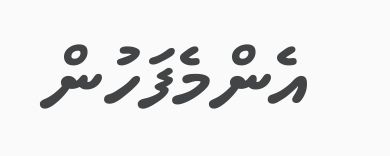އެންމެފަހުން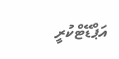އަޕްޑޭޓްކުރީ